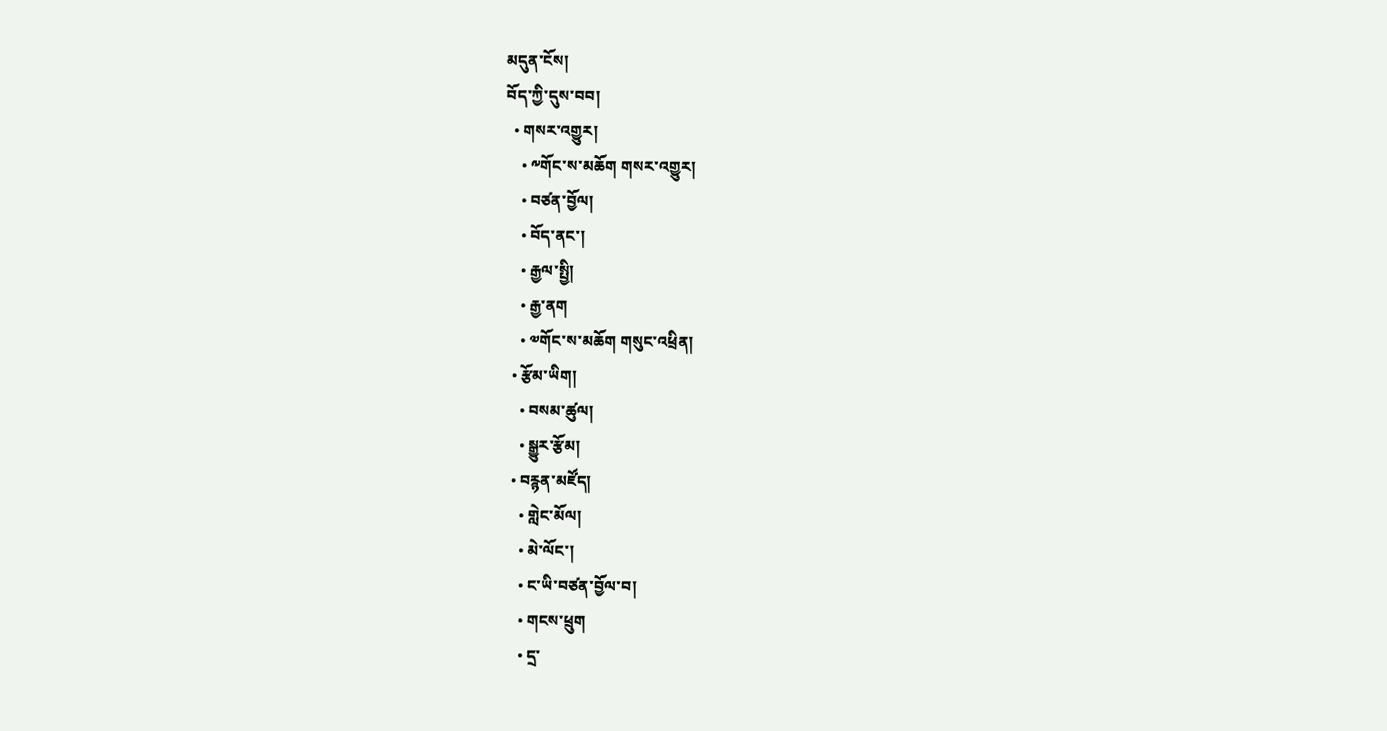མདུན་ངོས།
བོད་ཀྱི་དུས་བབ།
  • གསར་འགྱུར།
    • ༸གོང་ས་མཆོག གསར་འགྱུར།
    • བཙན་བྱོལ།
    • བོད་ནང་།
    • རྒྱལ་སྤྱི།
    • རྒྱ་ནག
    • ༧གོང་ས་མཆོག གསུང་འཕྲིན།
  • རྩོམ་ཡིག།
    • བསམ་ཚུལ།
    • སྒྱུར་རྩོམ།
  • བརྙན་མཛོད།
    • གླེང་མོལ།
    • མེ་ལོང་།
    • ང་ཡི་བཙན་བྱོལ་བ།
    • གངས་ཕྲུག
    • དྲ་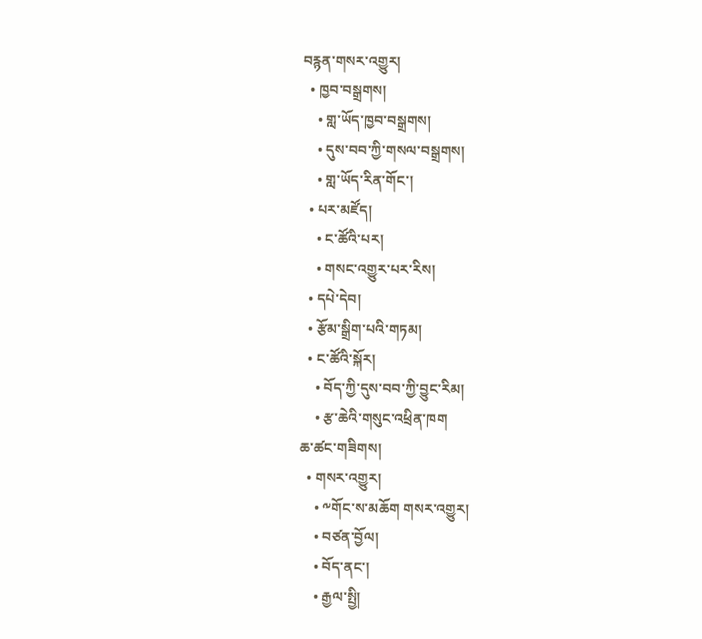བརྙན་གསར་འགྱུར།
  • ཁྱབ་བསྒྲགས།
    • གླ་ཡོད་ཁྱབ་བསྒྲགས།
    • དུས་བབ་ཀྱི་གསལ་བསྒྲགས།
    • གླ་ཡོད་རིན་གོང་།
  • པར་མཛོད།
    • ང་ཚོའི་པར།
    • གསང་འགྱུར་པར་རིས།
  • དཔེ་དེབ།
  • རྩོམ་སྒྲིག་པའི་གཏམ།
  • ང་ཚོའི་སྐོར།
    • བོད་ཀྱི་དུས་བབ་ཀྱི་བྱུང་རིམ།
    • རྩ་ཆེའི་གསུང་འཕྲིན་ཁག
ཆ་ཚང་གཟིགས།
  • གསར་འགྱུར།
    • ༸གོང་ས་མཆོག གསར་འགྱུར།
    • བཙན་བྱོལ།
    • བོད་ནང་།
    • རྒྱལ་སྤྱི།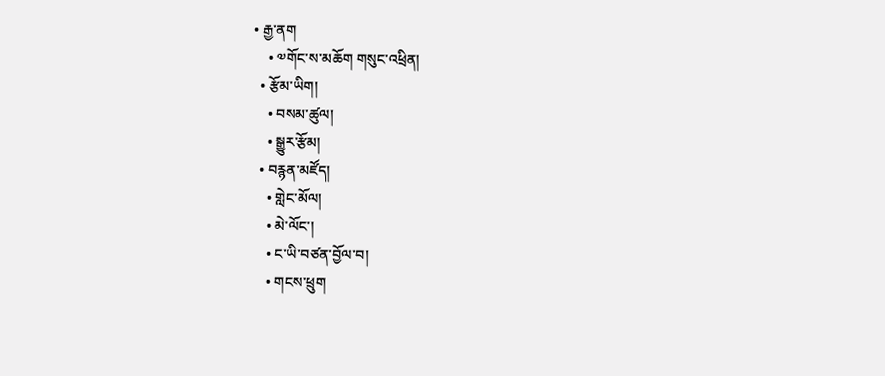• རྒྱ་ནག
    • ༧གོང་ས་མཆོག གསུང་འཕྲིན།
  • རྩོམ་ཡིག།
    • བསམ་ཚུལ།
    • སྒྱུར་རྩོམ།
  • བརྙན་མཛོད།
    • གླེང་མོལ།
    • མེ་ལོང་།
    • ང་ཡི་བཙན་བྱོལ་བ།
    • གངས་ཕྲུག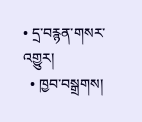• དྲ་བརྙན་གསར་འགྱུར།
  • ཁྱབ་བསྒྲགས།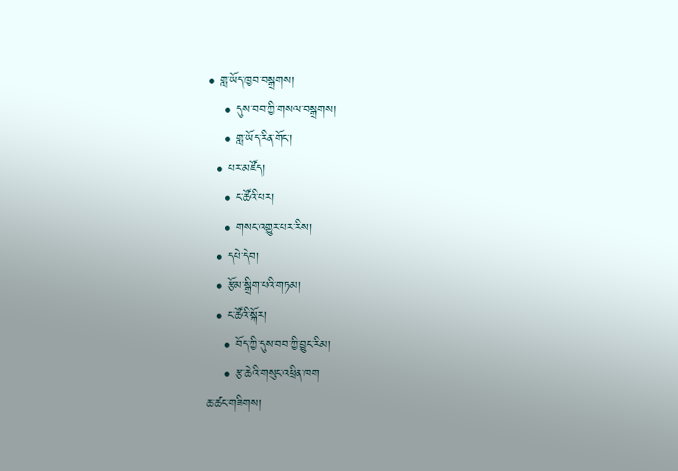• གླ་ཡོད་ཁྱབ་བསྒྲགས།
    • དུས་བབ་ཀྱི་གསལ་བསྒྲགས།
    • གླ་ཡོད་རིན་གོང་།
  • པར་མཛོད།
    • ང་ཚོའི་པར།
    • གསང་འགྱུར་པར་རིས།
  • དཔེ་དེབ།
  • རྩོམ་སྒྲིག་པའི་གཏམ།
  • ང་ཚོའི་སྐོར།
    • བོད་ཀྱི་དུས་བབ་ཀྱི་བྱུང་རིམ།
    • རྩ་ཆེའི་གསུང་འཕྲིན་ཁག
ཆ་ཚང་གཟིགས།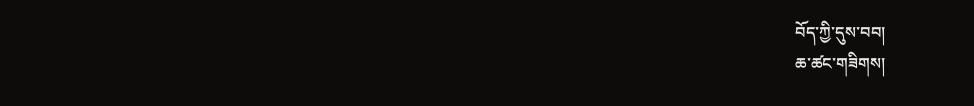བོད་ཀྱི་དུས་བབ།
ཆ་ཚང་གཟིགས།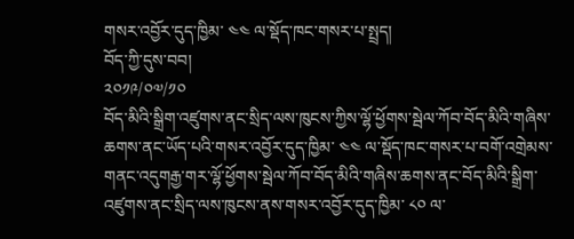གསར་འབྱོར་དུད་ཁྱིམ་ ༤༤ ལ་སྡོད་ཁང་གསར་པ་སྤྲད།
བོད་ཀྱི་དུས་བབ།
༢༠༡༩/༠༧/༡༠
བོད་མིའི་སྒྲིག་འཛུགས་ནང་སྲིད་ལས་ཁུངས་ཀྱིས་ལྷོ་ཕྱོགས་སྦེལ་ཀོབ་བོད་མིའི་གཞིས་ཆགས་ནང་ཡོད་པའི་གསར་འབྱོར་དུད་ཁྱིམ་ ༤༤ ལ་སྡོད་ཁང་གསར་པ་བགོ་འགྲེམས་གནང་འདུགརྒྱ་གར་ལྷོ་ཕྱོགས་སྦེལ་ཀོབ་བོད་མིའི་གཞིས་ཆགས་ནང་བོད་མིའི་སྒྲིག་འཛུགས་ནང་སྲིད་ལས་ཁུངས་ནས་གསར་འབྱོར་དུད་ཁྱིམ་ ༨༠ ལ་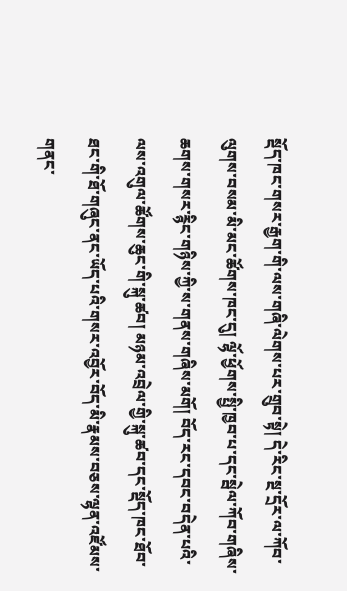སྡོད་ཁང་གསར་རྒྱག་གི་ལས་གཞི་ལེགས་པར་གྲུབ་སྟེ། དེ་རིང་སྔ་དྲོར་ལ་ཀོབ་ལུགས་བསམ་མི་མང་ཚོགས་ཁང་དུ། ལྷོ་ཕྱོགས་སྤྱི་ཁྱབ་པ་དང་སྦེལ་ཀོབ་གཞིས་ཆགས་གསར་རྙིང་གཉིས་ཀྱི་ས་གནས་གཞིས་མགོ། བོད་རང་དབང་བདེན་པའི་ལས་འགུལ་ཚོགས་ཆུང་གི་སྐུ་ཚབ། མཉམ་འབྲེལ་གྱི་སྐུ་ཚབ་དང་སྡོད་ཁང་ཐོབ་ཐང་གི་ཐོ་གཞུང་ནང་ཡོད་པའི་གསར་འབྱོར་བོད་མི་རྣམས་བཅས་ལྷན་འཛོམས་གནང་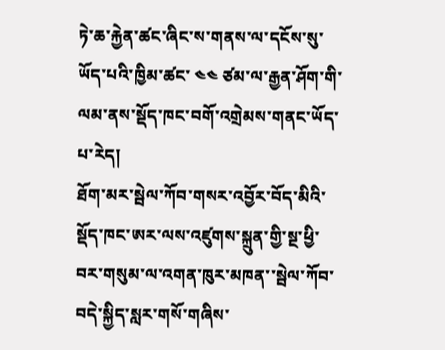ཏེ་ཆ་རྐྱེན་ཚང་ཞིང་ས་གནས་ལ་དངོས་སུ་ཡོད་པའི་ཁྱིམ་ཚང་ ༤༤ ཙམ་ལ་རྒྱན་ཤོག་གི་ལམ་ནས་སྡོད་ཁང་བགོ་འགྲེམས་གནང་ཡོད་པ་རེད།
ཐོག་མར་སྦེལ་ཀོབ་གསར་འབྱོར་བོད་མིའི་སྡོད་ཁང་ཨར་ལས་འཛུགས་སྐྲུན་གྱི་སྔ་ཕྱི་བར་གསུམ་ལ་འགན་ཁུར་མཁན་་སྦེལ་ཀོབ་བདེ་སྐྱིད་སླར་གསོ་གཞིས་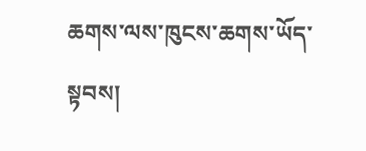ཆགས་ལས་ཁུངས་ཆགས་ཡོད་སྟབས།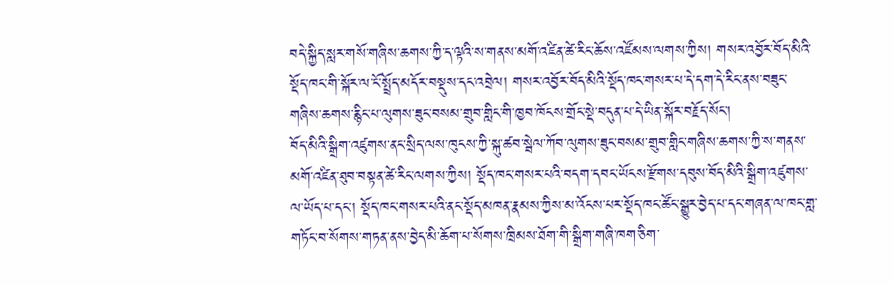བདེ་སྐྱིད་སླར་གསོ་གཞིས་ཆགས་ཀྱི་ད་ལྟའི་ས་གནས་མགོ་འཛིན་ཚེ་རིང་ཆོས་འཛོམས་ལགས་ཀྱིས། གསར་འབྱོར་བོད་མིའི་སྡོད་ཁང་གི་སྐོར་ལ་ངོ་སྤྲོད་མདོར་བསྡུས་དང་འབྲེལ། གསར་འབྱོར་བོད་མིའི་སྡོད་ཁང་གསར་པ་དེ་དག་དེ་རིང་ནས་བཟུང་གཞིས་ཆགས་རྙིང་པ་ལུགས་ཟུང་བསམ་གྲུབ་གླིང་གི་ཁྱབ་ཁོངས་གྲོང་སྡེ་བདུན་པ་དེ་ཡིན་སྐོར་བརྗོད་སོང་།
བོད་མིའི་སྒྲིག་འཛུགས་ནང་སྲིད་ལས་ཁུངས་ཀྱི་སྐུ་ཚབ་སྦེལ་ཀོབ་ལུགས་ཟུང་བསམ་གྲུབ་གླིང་གཞིས་ཆགས་ཀྱི་ས་གནས་མགོ་འཛིན་ཐུབ་བསྟན་ཚེ་རིང་ལགས་ཀྱིས། སྡོད་ཁང་གསར་པའི་བདག་དབང་ཡོངས་རྫོགས་དབུས་བོད་མིའི་སྒྲིག་འཛུགས་ལ་ཡོད་པ་དང་། སྡོད་ཁང་གསར་པའི་ནང་སྡོད་མཁན་རྣམས་ཀྱིས་མ་འོངས་པར་སྡོད་ཁང་ཚོང་སྒྱུར་བྱེད་པ་དང་གཞན་ལ་ཁང་གླ་གཏོང་བ་སོགས་གཏན་ནས་བྱེད་མི་ཆོག་པ་སོགས་ཁྲིམས་ཐོག་གི་སྒྲིག་གཞི་ཁག་ཅིག་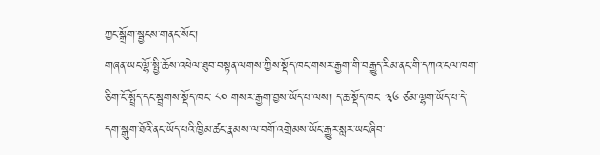ཀྱང་སྒྲོག་སྦྱངས་གནང་སོང་།
གཞན་ཡང་ལྷོ་སྤྱི་ཆོས་འཕེལ་ཐུབ་བསྟན་ལགས་ཀྱིས་སྡོད་ཁང་གསར་རྒྱག་གི་བརྒྱུད་རིམ་ནང་གི་དཀའ་ངལ་ཁག་ཅིག་ངོ་སྤྲོད་དང་སྦྲགས་སྡོད་ཁང་ ༨༠ གསར་རྒྱག་བྱས་ཡོད་པ་ལས། ད་ཆ་སྡོད་ཁང་ ༣༦ ཙམ་ལྷག་ཡོད་པ་དེ་དག་སྒུག་ཐོའི་ནང་ཡོད་པའི་ཁྱིམ་ཚང་རྣམས་ལ་བགོ་འགྲེམས་ཡོང་རྒྱུར་སླར་ཡང་ཞིབ་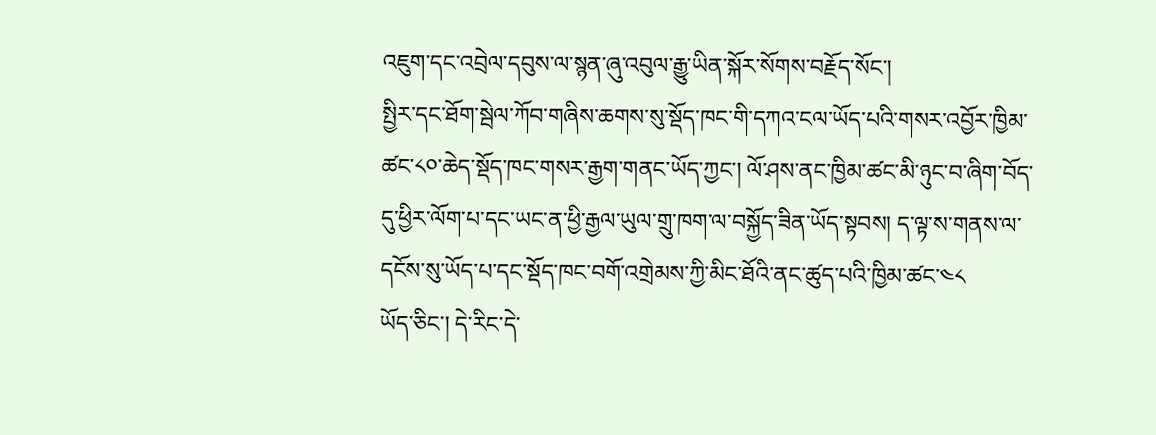འཇུག་དང་འབྲེལ་དབུས་ལ་སྙན་ཞུ་འབུལ་རྒྱུ་ཡིན་སྐོར་སོགས་བརྗོད་སོང་།
སྤྱིར་དང་ཐོག་སྦེལ་ཀོབ་གཞིས་ཆགས་སུ་སྡོད་ཁང་གི་དཀའ་ངལ་ཡོད་པའི་གསར་འབྱོར་ཁྱིམ་ཚང་༨༠་ཆེད་སྡོད་ཁང་གསར་རྒྱག་གནང་ཡོད་ཀྱང་། ལོ་ཤས་ནང་ཁྱིམ་ཚང་མི་ཉུང་བ་ཞིག་བོད་དུ་ཕྱིར་ལོག་པ་དང་ཡང་ན་ཕྱི་རྒྱལ་ཡུལ་གྲུ་ཁག་ལ་བསྐྱོད་ཟིན་ཡོད་སྟབས། ད་ལྟ་ས་གནས་ལ་དངོས་སུ་ཡོད་པ་དང་སྡོད་ཁང་བགོ་འགྲེམས་ཀྱི་མིང་ཐོའི་ནང་ཚུད་པའི་ཁྱིམ་ཚང་༤༨
ཡོད་ཅིང་། དེ་རིང་དེ་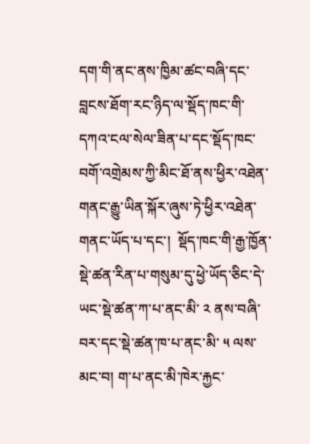དག་གི་ནང་ནས་ཁྱིམ་ཚང་བཞི་དང་བླངས་ཐོག་རང་ཉིད་ལ་སྡོད་ཁང་གི་དཀའ་ངལ་སེལ་ཟིན་པ་དང་སྡོད་ཁང་བགོ་འགྲེམས་ཀྱི་མིང་ཐོ་ནས་ཕྱིར་འཐེན་གནང་རྒྱུ་ཡིན་སྐོར་ཞུས་ཏེ་ཕྱིར་འཐེན་གནང་ཡོད་པ་དང་།  སྡོད་ཁང་གི་རྒྱ་ཁྱོན་སྡེ་ཚན་རིན་པ་གསུམ་དུ་ཕྱེ་ཡོད་ཅིང་དེ་ཡང་སྡེ་ཚན་ཀ་པ་ནང་མི་ ༢ ནས་བཞི་བར་དང་སྡེ་ཚན་ཁ་པ་ནང་མི་ ༥ ལས་མང་བ། ག་པ་ནང་མི་ཁེར་རྐྱང་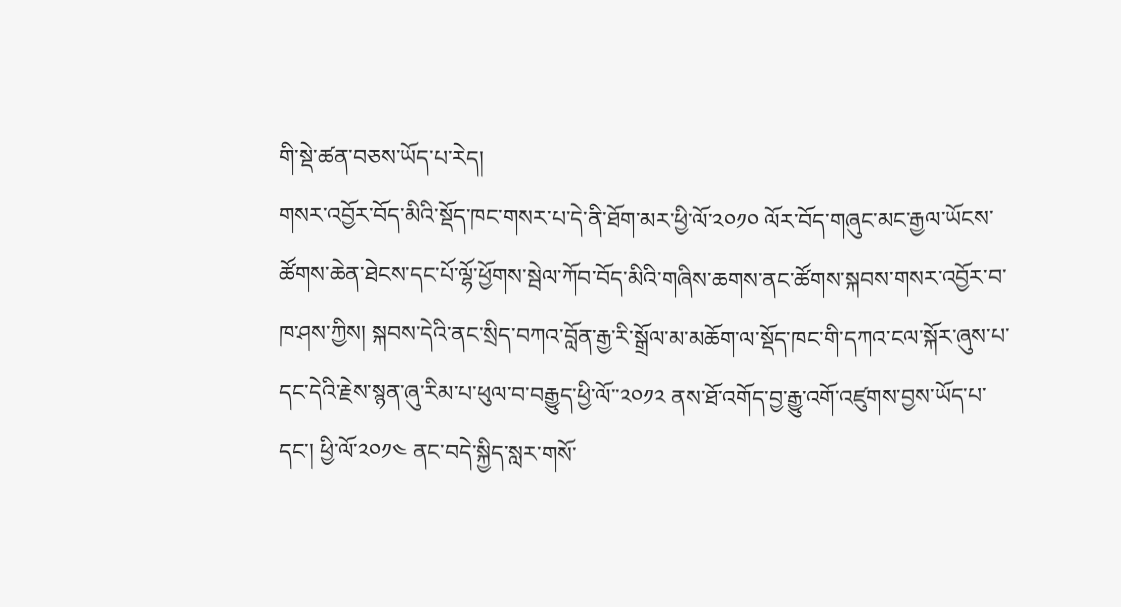གི་སྡེ་ཚན་བཅས་ཡོད་པ་རེད།
གསར་འབྱོར་བོད་མིའི་སྡོད་ཁང་གསར་པ་དེ་ནི་ཐོག་མར་ཕྱི་ལོ་༢༠༡༠ ལོར་བོད་གཞུང་མང་རྒྱལ་ཡོངས་ཚོགས་ཆེན་ཐེངས་དང་པོ་ལྷོ་ཕྱོགས་སྦེལ་ཀོབ་བོད་མིའི་གཞིས་ཆགས་ནང་ཚོགས་སྐབས་གསར་འབྱོར་བ་ཁ་ཤས་ཀྱིས། སྐབས་དེའི་ནང་སྲིད་བཀའ་བློན་རྒྱ་རི་སྒྲོལ་མ་མཆོག་ལ་སྡོད་ཁང་གི་དཀའ་ངལ་སྐོར་ཞུས་པ་དང་དེའི་རྗེས་སྙན་ཞུ་རིམ་པ་ཕུལ་བ་བརྒྱུད་ཕྱི་ལོ་་༢༠༡༢ ནས་ཐོ་འགོད་བྱ་རྒྱུ་འགོ་འཛུགས་བྱས་ཡོད་པ་དང་། ཕྱི་ལོ་༢༠༡༤ ནང་བདེ་སྐྱིད་སླར་གསོ་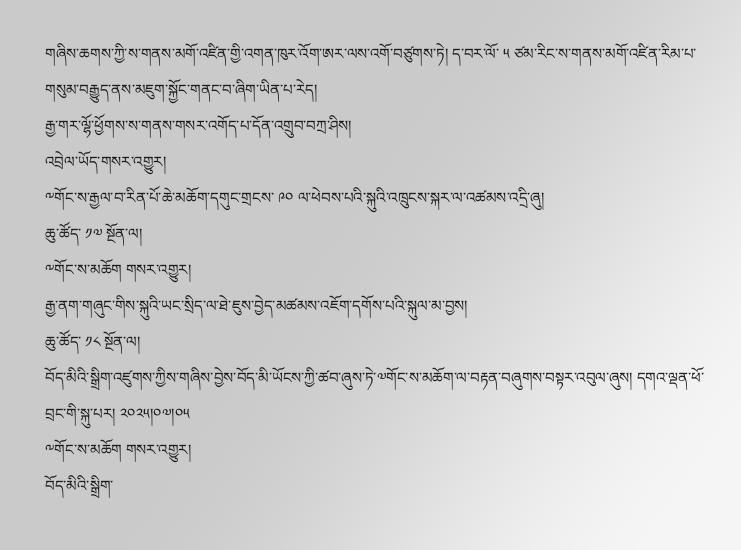གཞིས་ཆགས་ཀྱི་ས་གནས་མགོ་འཛིན་གྱི་འགན་ཁུར་འོག་ཨར་ལས་འགོ་བཙུགས་ཏེ། ད་བར་ལོ་ ༥ ཙམ་རིང་ས་གནས་མགོ་འཛིན་རིམ་པ་གསུམ་བརྒྱུད་ནས་མཇུག་སྐྱོང་གནང་བ་ཞིག་ཡིན་པ་རེད།
རྒྱ་གར་ལྷོ་ཕྱོགས་ས་གནས་གསར་འགོད་པ་དོན་འགྲུབ་བཀྲ་ཤིས།
འབྲེལ་ཡོད་གསར་འགྱུར།
༸གོང་ས་རྒྱལ་བ་རིན་པོ་ཆེ་མཆོག་དགུང་གྲངས་ ༩༠ ལ་ཕེབས་པའི་སྐུའི་འཁྲུངས་སྐར་ལ་འཚམས་འདྲི་ཞུ།
ཆུ་ཚོད་ ༡༧ སྔོན་ལ།
༸གོང་ས་མཆོག གསར་འགྱུར།
རྒྱ་ནག་གཞུང་གིས་སྐུའི་ཡང་སྲིད་ལ་ཐེ་ཇུས་བྱེད་མཚམས་འཇོག་དགོས་པའི་སྐུལ་མ་བྱས།
ཆུ་ཚོད་ ༡༨ སྔོན་ལ།
བོད་མིའི་སྒྲིག་འཛུགས་ཀྱིས་གཞིས་བྱེས་བོད་མི་ཡོངས་ཀྱི་ཚབ་ཞུས་ཏེ་༧གོང་ས་མཆོག་ལ་བརྟན་བཞུགས་བསྟར་འབུལ་ཞུས། དགའ་ལྡན་ཕོ་བྲང་གི་སྐུ་པར། ༢༠༢༥།༠༧།༠༥
༸གོང་ས་མཆོག གསར་འགྱུར།
བོད་མིའི་སྒྲིག་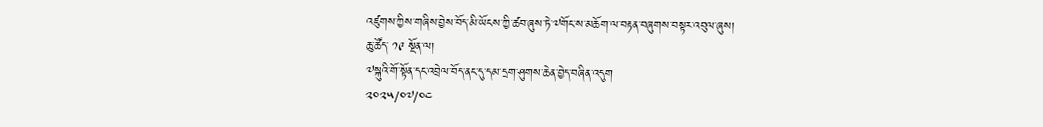འཛུགས་ཀྱིས་གཞིས་བྱེས་བོད་མི་ཡོངས་ཀྱི་ཚབ་ཞུས་ཏེ་༧གོང་ས་མཆོག་ལ་བརྟན་བཞུགས་བསྟར་འབུལ་ཞུས།
ཆུ་ཚོད་ ༡༩ སྔོན་ལ།
༧སྐུའི་གོ་སྟོན་དང་འབྲེལ་བོད་ནང་དུ་དམ་དྲག་ཤུགས་ཆེན་བྱེད་བཞིན་འདུག
༢༠༢༥/༠༧/༠༤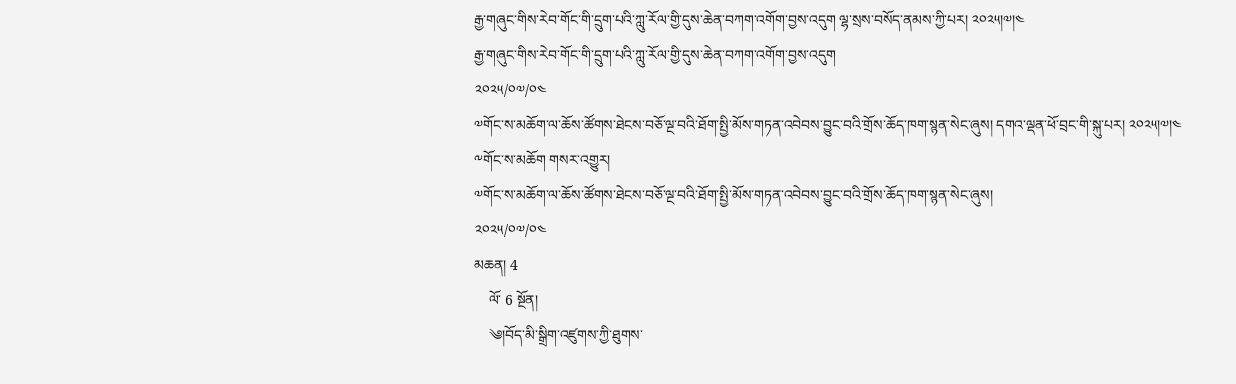རྒྱ་གཞུང་གིས་རེབ་གོང་གི་དྲུག་པའི་ཀླུ་རོལ་གྱི་དུས་ཆེན་བཀག་འགོག་བྱས་འདུག ལྷ་སྲས་བསོད་ནམས་ཀྱི་པར། ༢༠༢༥།༧།༤
རྒྱ་གཞུང་གིས་རེབ་གོང་གི་དྲུག་པའི་ཀླུ་རོལ་གྱི་དུས་ཆེན་བཀག་འགོག་བྱས་འདུག
༢༠༢༥/༠༧/༠༤
༧གོང་ས་མཆོག་ལ་ཆོས་ཚོགས་ཐེངས་བཅོ་ལྔ་བའི་ཐོག་སྤྱི་མོས་གཏན་འབེབས་བྱུང་བའི་གྲོས་ཆོད་ཁག་སྙན་སེང་ཞུས། དགའ་ལྡན་ཕོ་བྲང་གི་སྐུ་པར། ༢༠༢༥།༧།༤
༸གོང་ས་མཆོག གསར་འགྱུར།
༧གོང་ས་མཆོག་ལ་ཆོས་ཚོགས་ཐེངས་བཅོ་ལྔ་བའི་ཐོག་སྤྱི་མོས་གཏན་འབེབས་བྱུང་བའི་གྲོས་ཆོད་ཁག་སྙན་སེང་ཞུས།
༢༠༢༥/༠༧/༠༤
མཆན། 4
    ལོ་ 6 སྔོན།
    ༄།བོད་མི་སྒྲིག་འཛུགས་ཀྱི་ཐུགས་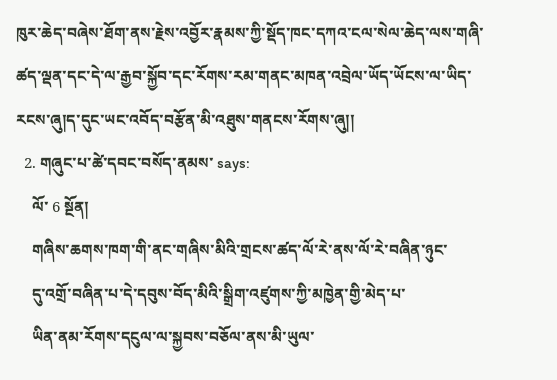ཁུར་ཆེད་བཞེས་ཐོག་ནས་རྗེས་འབྱོར་རྣམས་ཀྱི་སྡོད་ཁང་དཀའ་ངལ་སེལ་ཆེད་ལས་གཞི་ཚད་ལྡན་དང་དེ་ལ་རྒྱབ་སྐྱོབ་དང་རོགས་རམ་གནང་མཁན་འབྲེལ་ཡོད་ཡོངས་ལ་ཡིད་རངས་ཞུ།ད་དུང་ཡང་འབོད་བརྩོན་མི་འཐུས་གནངས་རོགས་ཞུ།།
  2. གཞུང་པ་ཚེ་དབང་བསོད་ནམས་ says:
    ལོ་ 6 སྔོན།
    གཞིས་ཆགས་ཁག་གི་ནང་གཞིས་མིའི་གྲངས་ཚད་ལོ་རེ་ནས་ལོ་རེ་བཞིན་ཉུང་
    དུ་འགྲོ་བཞིན་པ་དེ་དབུས་བོད་མིའི་སྒྲིག་འཛུགས་ཀྱི་མཁྱེན་གྱི་མེད་པ་
    ཡིན་ནམ་རོགས་དངུལ་ལ་སྐྱབས་བཅོལ་ནས་མི་ཡུལ་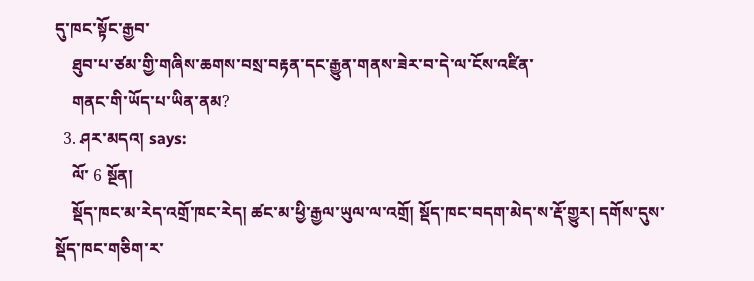དུ་ཁང་སྟོང་རྒྱབ་
    ཐུབ་པ་ཙམ་གྱི་གཞིས་ཆགས་བསྲ་བརྟན་དང་རྒྱུན་གནས་ཟེར་བ་དེ་ལ་ངོས་འཛིན་
    གནང་གི་ཡོད་པ་ཡིན་ནམ?
  3. ཤར་མདའ། says:
    ལོ་ 6 སྔོན།
    སྡོད་ཁང་མ་རེད་འགྲོ་ཁང་རེད། ཚང་མ་ཕྱི་རྒྱལ་ཡུལ་ལ་འགྲོ། སྡོད་ཁང་བདག་མེད་ས་རྡོ་གྱུར། དགོས་དུས་སྡོད་ཁང་གཅིག་ར་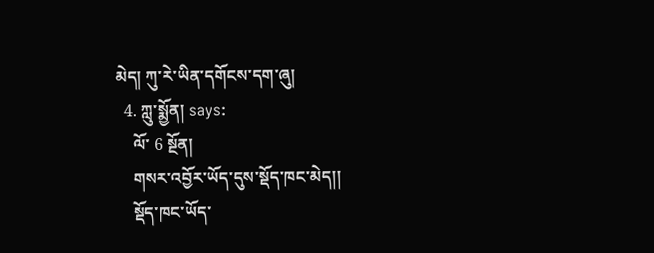མེད། ཀུ་རེ་ཡིན་དགོངས་དག་ཞུ།
  4. ཀླུ་སྨྱོན། says:
    ལོ་ 6 སྔོན།
    གསར་འབྱོར་ཡོད་དུས་སྡོད་ཁང་མེད།།
    སྡོད་ཁང་ཡོད་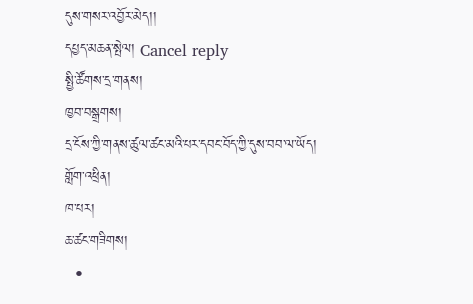དུས་གསར་འབྱོར་མེད།།
དཔྱད་མཆན་སྤེལ། Cancel reply
སྤྱི་ཚོགས་དྲ་གནས།
ཁྱབ་བསྒྲགས།
དྲ་ངོས་ཀྱི་གནས་ཚུལ་ཚང་མའི་པར་དབང་བོད་ཀྱི་དུས་བབ་ལ་ཡོད།
གློག་འཕྲིན།
ཁ་པར།
ཆ་ཚང་གཟིགས།
  •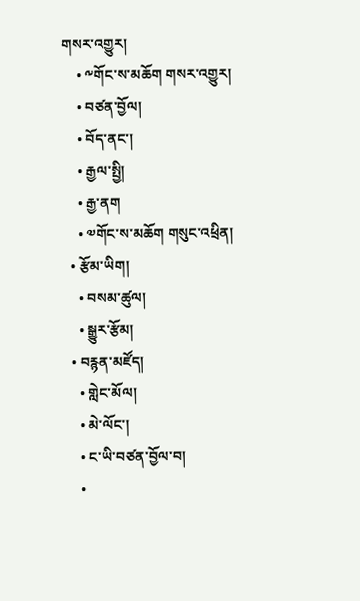གསར་འགྱུར།
    • ༸གོང་ས་མཆོག གསར་འགྱུར།
    • བཙན་བྱོལ།
    • བོད་ནང་།
    • རྒྱལ་སྤྱི།
    • རྒྱ་ནག
    • ༧གོང་ས་མཆོག གསུང་འཕྲིན།
  • རྩོམ་ཡིག།
    • བསམ་ཚུལ།
    • སྒྱུར་རྩོམ།
  • བརྙན་མཛོད།
    • གླེང་མོལ།
    • མེ་ལོང་།
    • ང་ཡི་བཙན་བྱོལ་བ།
    •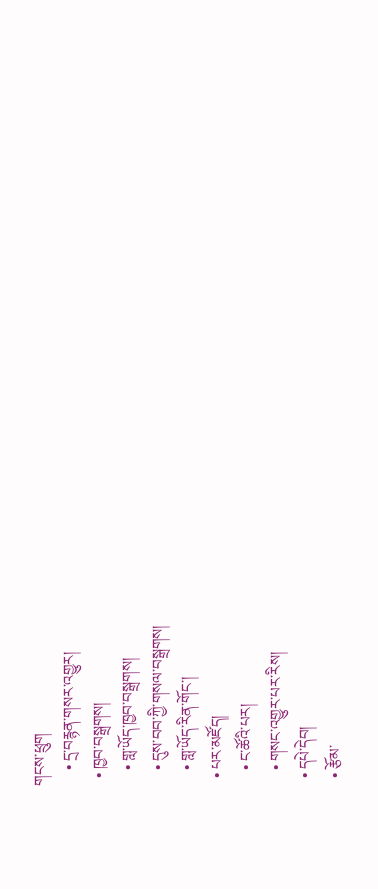གངས་ཕྲུག
    • དྲ་བརྙན་གསར་འགྱུར།
  • ཁྱབ་བསྒྲགས།
    • གླ་ཡོད་ཁྱབ་བསྒྲགས།
    • དུས་བབ་ཀྱི་གསལ་བསྒྲགས།
    • གླ་ཡོད་རིན་གོང་།
  • པར་མཛོད།
    • ང་ཚོའི་པར།
    • གསང་འགྱུར་པར་རིས།
  • དཔེ་དེབ།
  • རྩོམ་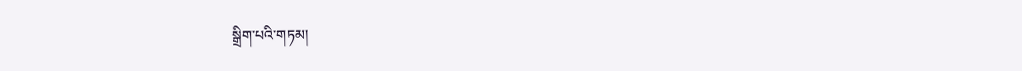སྒྲིག་པའི་གཏམ།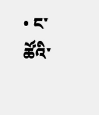• ང་ཚོའི་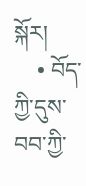སྐོར།
    • བོད་ཀྱི་དུས་བབ་ཀྱི་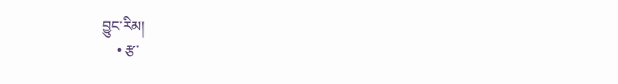བྱུང་རིམ།
    • རྩ་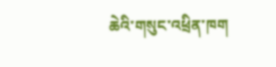ཆེའི་གསུང་འཕྲིན་ཁག